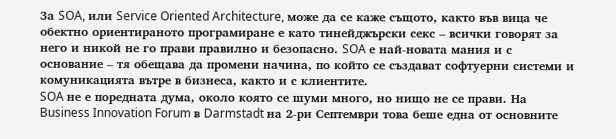За SOA, или Service Oriented Architecture, може да се каже същото, както във вица че обектно ориентираното програмиране е като тинейджърски секс – всички говорят за него и никой не го прави правилно и безопасно. SOA е най-новата мания и с основание – тя обещава да промени начина, по който се създават софтуерни системи и комуникацията вътре в бизнеса, както и с клиентите.
SOA не е поредната дума, около която се шуми много, но нищо не се прави. На Business Innovation Forum в Darmstadt на 2-ри Септември това беше една от основните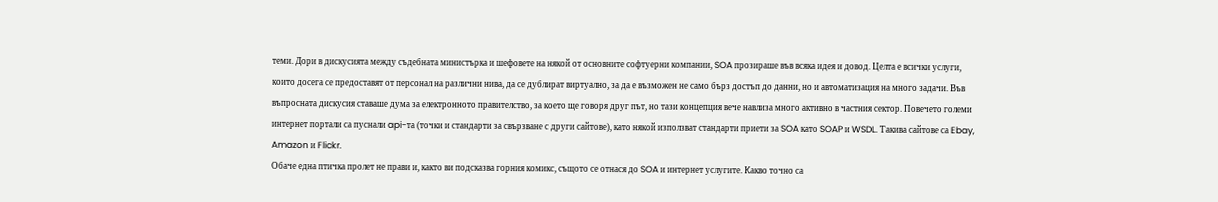теми. Дори в дискусията между съдебната министърка и шефовете на някой от основните софтуерни компании, SOA прозираше във всяка идея и довод. Целта е всички услуги, които досега се предоставят от персонал на различни нива, да се дублират виртуално, за да е възможен не само бърз достъп до данни, но и автоматизация на много задачи. Във въпросната дискусия ставаше дума за електронното правителство, за което ще говоря друг път, но тази концепция вече навлиза много активно в частния сектор. Повечето големи интернет портали са пуснали api-та (точки и стандарти за свързване с други сайтове), като някой използват стандарти приети за SOA като SOAP и WSDL. Такива сайтове са Ebay, Amazon и Flickr.
Обаче една птичка пролет не прави и, както ви подсказва горния комикс, същото се отнася до SOA и интернет услугите. Какво точно са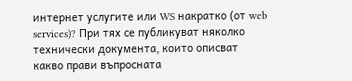интернет услугите или WS накратко (от web services)? При тях се публикуват няколко технически документа, които описват какво прави въпросната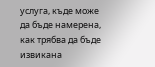услуга, къде може да бъде намерена, как трябва да бъде извикана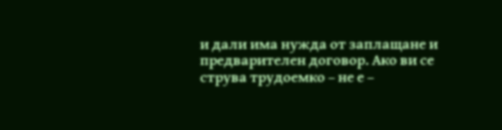и дали има нужда от заплащане и предварителен договор. Ако ви се струва трудоемко – не е –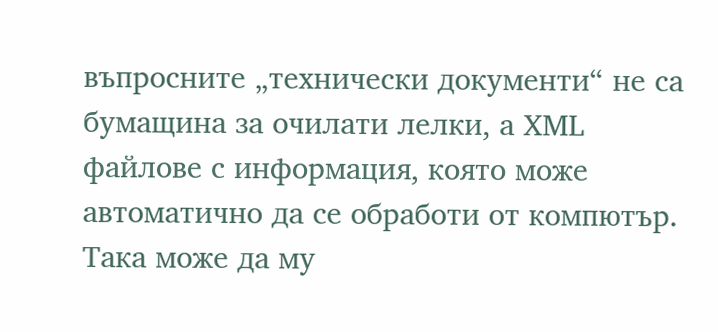въпросните „технически документи“ не са бумащина за очилати лелки, а XML файлове с информация, която може автоматично да се обработи от компютър. Така може да му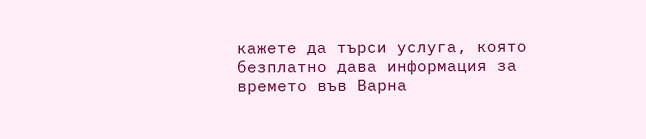кажете да търси услуга, която безплатно дава информация за времето във Варна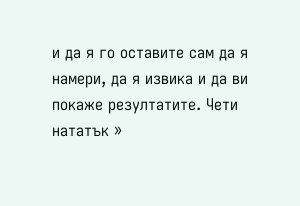и да я го оставите сам да я намери, да я извика и да ви покаже резултатите. Чети нататък »